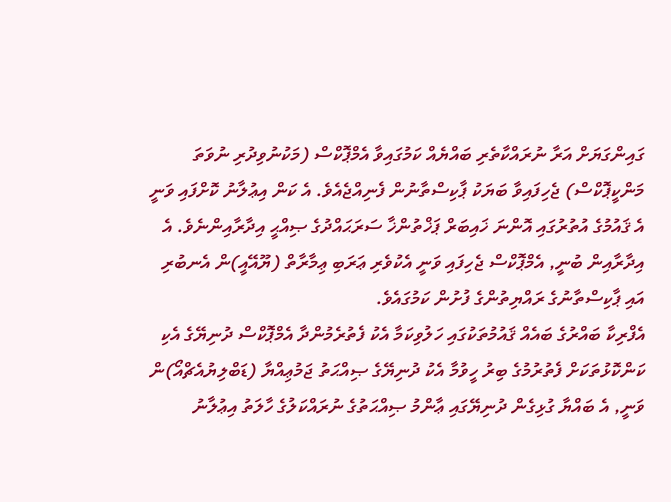ގައިންގަޔަށް އަރާ ނުރައްކާތެރި ބައްޔެއް ކަމުގައިވާ އެމްޕޮކްސް (މަކުނުވިދުރި ނުވަތަ މަންކީޕޮކްސް) ޖެހިފައިވާ ބަޔަކު ޕާކިސްތާނުން ފެނިއްޖެއެވެ. އެ ކަން އިޢުލާނު ކޮށްފައި ވަނީ އެ ޤައުމުގެ އުތުރުގައި އޮންނަ ޚައިބަރް ޕަޚްތުންޚާ ސަރަޙައްދުގެ ޞިއްޙީ އިދާރާއިންނެވެ. އެ އިދާރާއިން ބުނީ, އެމްޕޮކްސް ޖެހިފައި ވަނީ އެކުވެރި ޢަރަބި ޢިމާރާތް (ޔޫއޭއީ)ން އެނބުރި އައި ޕާކިސްތާނުގެ ރައްޔިތުންގެ ފުށުން ކަމުގައެވެ.
އެފްރިކާ ބައްރުގެ ބައެއް ޤައުމުތަކުގައި ހަލުވިކަމާ އެކު ފެތުރެމުންދާ އެމްޕޮކްސް ދުނިޔޭގެ އެކި ކަންކޮޅުތަކަށް ފެތުރުމުގެ ބިރު ހީވުމާ އެކު ދުނިޔޭގެ ޞިއްޙަތު ޖަމުޢިއްޔާ (ޑަބްލިޔުއެޗްއޯ)ން ވަނީ, އެ ބައްޔާ ގުޅިގެން ދުނިޔޭގައި ޢާންމު ޞިއްޙަތުގެ ނުރައްކަލުގެ ހާލަތު އިޢުލާނު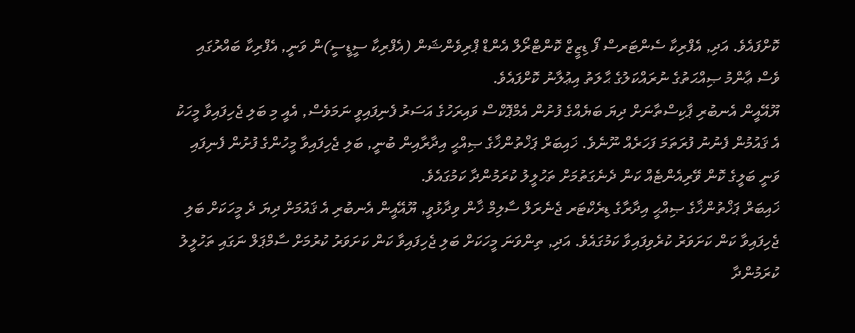ކޮށްފައެވެ. އަދި, އެފްރިކާ ސެންޓަރސް ފޯ ޑިޒީޒް ކޮންޓްރޯލް އެންޑް ޕްރިވެންޝަން (އެފްރިކާ ސީޑީސީ)ން ވަނީ, އެފްރިކާ ބައްރުގައި ވެސް ޢާންމު ޞިއްޙަތުގެ ނުރައްކަލުގެ ޙާލަތު އިޢުލާނު ކޮށްފައެވެ.
ޔޫއޭއީން އެނބުރި ޕާކިސްތާނަށް ދިޔަ ބަޔެއްގެ ފުށުން އެމްޕޮކްސް ވައިރަހުގެ އަސަރު ފެނިފައިވީ ނަމަވެސް, އެއީ މި ބަލި ޖެހިފައިވާ މީހަކު އެ ޤައުމުން ފެނުނު ފުރަތަމަ ފަހަރެއް ނޫނެވެ. ޚައިބަރް ޕަޚްތުންޚާގެ ޞިއްޙީ އިދާރާއިން ބުނީ, ބަލި ޖެހިފައިވާ މީހުންގެ ފުށުން ފެނިފައި ވަނީ ބަލީގެ ކޮން ވޭރިއެންޓެއް ކަން ދެނެގަތުމަށް ތަހުލީލު ކުރަމުންދާ ކަމުގައެވެ.
ޚައިބަރް ޕަޚްތުންޚާގެ ޞިއްޙީ އިދާރާގެ ޑިރެކްޓަރ ޖެނެރަލް ސާލިމް ޚާން ވިދާޅުވީ, ޔޫއޭއީން އެނބުރި އެ ޤައުމަށް ދިޔަ ދެ މީހަކަށް ބަލި ޖެހިފައިވާ ކަން ކަށަވަރު ކުރެވިފައިވާ ކަމުގައެވެ. އަދި, ތިންވަނަ މީހަކަށް ބަލި ޖެހިފައިވާ ކަން ކަށަވަރު ކުރުމަށް ސާމްޕަލް ނަގައި ތަހުލީލު ކުރަމުންދާ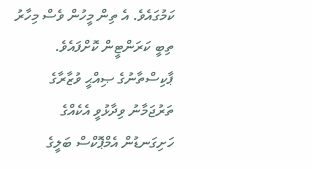ކަމުގައެވެ. އެ ތިން މީހުން ވެސް މިހާރު ތިބީ ކަރަންޓީން ކޮށްފައެވެ. ޕާކިސްތާނުގެ ޞިއްޙީ ވުޒާރާގެ ތަރުޖަމާނު ވިދާޅުވީ އެކެއްގެ ހަށިގަނޑުން އެމްޕޮކްސް ބަލީގެ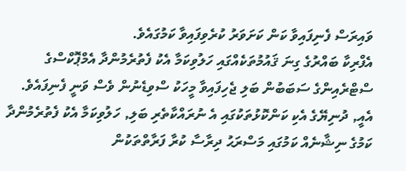ވައިރަސް ފެނިފައިވާ ކަން ކަށަވަރު ކުރެވިފައިވާ ކަމުގައެވެ.
އެފްރިކާ ބައްރުގެ ގިނަ ޤައުމުތަކެއްގައި ހަލުވިކަމާ އެކު ފެތުރެމުންދާ އެމްޕޮކްސްގެ ސްޓްރެއިންގެ ސަބަބުން ބަލި ޖެހިފައިވާ މީހަކު ސްވިޑެނުން ވެސް ވަނީ ފެނިފައެވެ. އެއީ, ދުނިޔޭގެ އެކި ކަންކޮޅުތަކުގައި އެ ނުރައްކާތެރި ބަލި, ހަލުވިކަމާ އެކު ފެތުރެމުންދާ ކަމުގެ ނިޝާނެއް ކަމުގައި މަސްރަޙު ދިރާސާ ކުރާ ފަރާތްތަކުން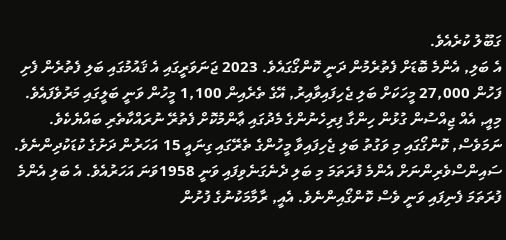ގަބޫލު ކުރެއެވެ.
އެ ބަލި, އެންމެ ބޮޑަށް ފެތުރެމުން ދަނީ ކޮންގޯގައެވެ. 2023 ޖަނަވަރީގައި އެ ޤައުމުގައި ބަލި ފެތުރެން ފެށި ފަހުން 27,000 މީހަކަށް ބަލި ޖެހިފައިވާއިރު, އޭގެ ތެރެއިން 1,100 މީހުން ވަނީ ބަލީގައި މަރުވެފައެވެ. މިއީ, އެއް ޖިއްސުން ގުޅުން ހިންގާ ފިރިހެނުންގެ މެދުގައި ޢާންމުކޮށް ފެތުރޭ ނުރައްކާތެރި ބައްޔެކެވެ. ނަމަވެސް, ކޮންގޯގައި މި ވަގުތު ބަލި ޖެހިފައިވާ މީހުންގެ ތެރޭގައި ގިނައީ 15 އަހަރުން ދަށުގެ ކުޑަކުދިންނެވެ.
ސައިންސްވެރިންނަށް އެންމެ ފުރަތަމަ މި ބަލި ދެނެގަނެވިފައި ވަނީ 1958ވަނަ އަހަރުއެވެ. އެ ބަލި އެންމެ ފުރަތަމަ ފެނިފައި ވަނީ ވެސް ކޮންގޯއިންނެވެ. އެއީ, ރާމާމަކުނުގެ ފުށުން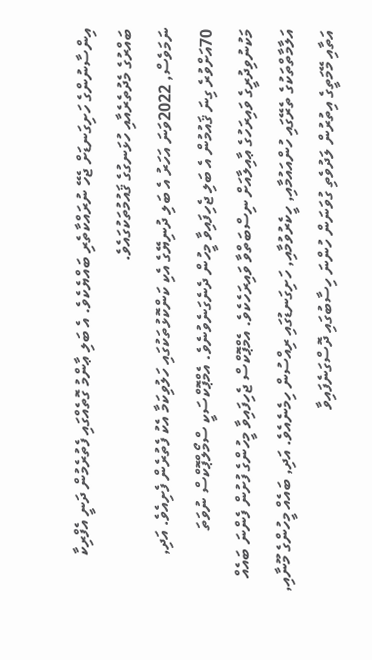އިންސާނުންގެ ހަށިގަނޑަށް ޖެހޭ ނުރައްކާތެރި ބައްޔެކެވެ. އެ ބަލި ޢާންމު ގޮތެއްގައި ފެތުރެމުން ދަނީ އެފްރިކާ ބައްރުގެ މެދުތެރެއާއި ހުޅަނގުގެ ޤައުމުތަކުގައެވެ.
ނަމަވެސް, 2022ވަނަ އަހަރު އެ ބަލި ދުނިޔޭގެ އެކި ކަންކޮޅުތަކުގައި ހަލުވިކަމާ އެކު ފެތުރެން ފެށިއެވެ. އަދި, 70އަށްވުރެ ގިނަ ޤައުމުން އެ ބަލި ޖެހިފައިވާ މީހުން ދެނެގަނެވުނެވެ. އެމްޕޮކްސަކީ ސްމޯލްޕޮކްސް ނުވަތަ މަކުނުވިދުރީގެ ވައިރަހުގެ ޢާއިލާއަށް ނިސްބަތްވާ ވައިރަހެކެވެ. އެމްޕޮކްސް ޖެހިފައިވާ މީހުންގެ ފުށުން ފެންނަ ބައެއް އަލާމާތްތަކުގެ ތެރޭގައި ހުންއައުމާއި, ހީކެރުވުމާއި, ހަށިގަނޑުގައި ރިއްސުން ހިމެނެއެވެ. އަދި, ބައެއް މީހުންގެ މޫނާއި, އަތާއި މޭމަތީގެ އިތުރުން ލަދުވެތި ގުވަނަން ހުންނަ ހިސާބުގައި ދޮސްގަނެފައިވާ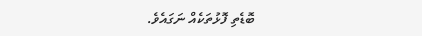ބޮޑެތި ފޮޅުތަކެއް ނަގައެވެ.